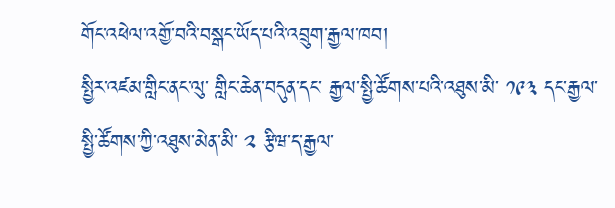གོང་འཕེལ་འགྱོ་བའི་བསྒང་ཡོད་པའི་འབྲུག་རྒྱལ་ཁབ།
སྤྱིར་འཛམ་གླིང་ནང་ལུ་ གླིང་ཆེན་བདུན་དང་ རྒྱལ་སྤྱི་ཚོགས་པའི་འཐུས་མི་ ༡༩༣ དང་རྒྱལ་སྤྱི་ཚོགས་ཀྱི་འཐུས་མེན་མི་ ༢ རྩིཝ་ད་རྒྱལ་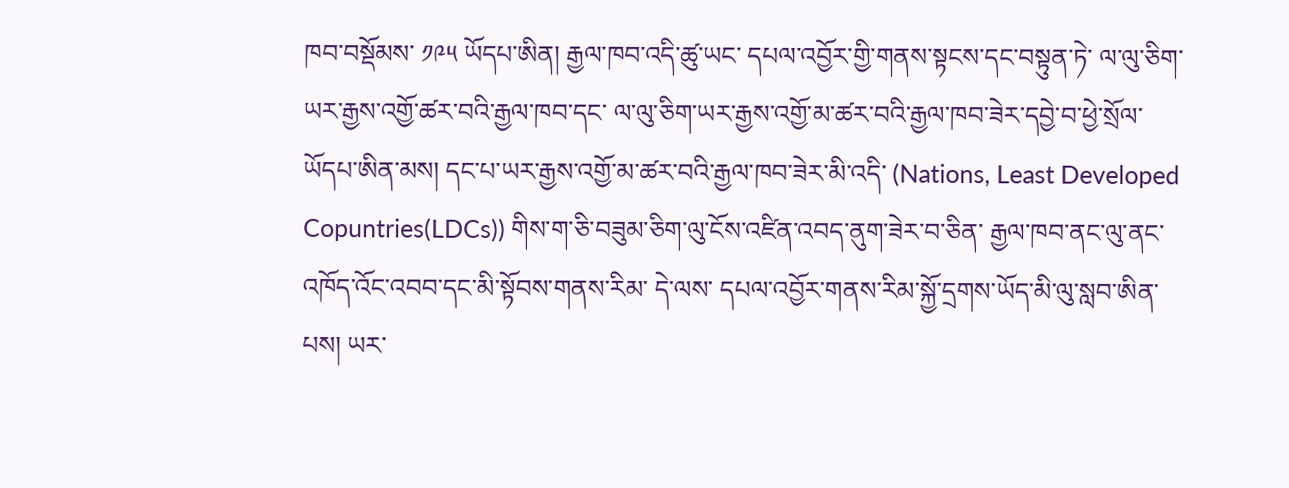ཁབ་བསྡོམས་ ༡༩༥ ཡོདཔ་ཨིན། རྒྱལ་ཁབ་འདི་ཚུ་ཡང་ དཔལ་འབྱོར་གྱི་གནས་སྟངས་དང་བསྟུན་ཏེ་ ལ་ལུ་ཅིག་ཡར་རྒྱས་འགྱོ་ཚར་བའི་རྒྱལ་ཁབ་དང་ ལ་ལུ་ཅིག་ཡར་རྒྱས་འགྱོ་མ་ཚར་བའི་རྒྱལ་ཁབ་ཟེར་དབྱེ་བ་ཕྱེ་སྲོལ་ཡོདཔ་ཨིན་མས། དང་པ་ཡར་རྒྱས་འགྱོ་མ་ཚར་བའི་རྒྱལ་ཁབ་ཟེར་མི་འདི་ (Nations, Least Developed Copuntries(LDCs)) གིས་ག་ཅི་བཟུམ་ཅིག་ལུ་ངོས་འཛིན་འབད་ནུག་ཟེར་བ་ཅིན་ རྒྱལ་ཁབ་ནང་ལུ་ནང་འཁོད་འོང་འབབ་དང་མི་སྟོབས་གནས་རིམ་ དེ་ལས་ དཔལ་འབྱོར་གནས་རིམ་སྐྱོ་དྲགས་ཡོད་མི་ལུ་སླབ་ཨིན་པས། ཡར་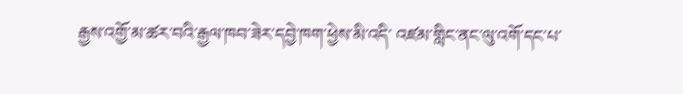རྒྱས་འགྱོ་མ་ཚར་བའི་རྒྱལ་ཁབ་ཟེར་དབྱེ་ཁག་ཕྱེས་མི་འདི་ འཛམ་གླིང་ནང་ལུ་འགོ་དང་པ་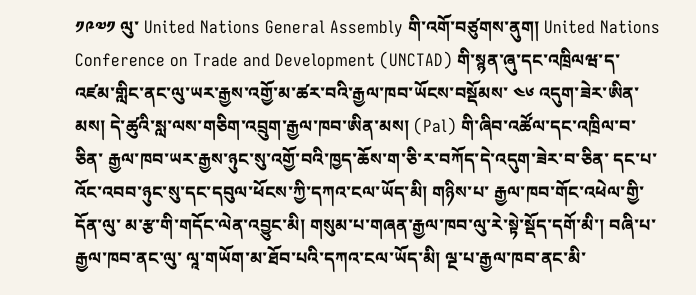༡༩༧༡ ལུ་ United Nations General Assembly གི་འགོ་བཙུགས་ནུག། United Nations Conference on Trade and Development (UNCTAD) གི་སྙན་ཞུ་དང་འཁྲིལཝ་ད་ འཛམ་གླིང་ནང་ལུ་ཡར་རྒྱས་འགྱོ་མ་ཚར་བའི་རྒྱལ་ཁབ་ཡོངས་བསྡོམས་ ༤༦ འདུག་ཟེར་ཨིན་མས། དེ་ཚུའི་སླ་ལས་གཅིག་འབྲུག་རྒྱལ་ཁབ་ཨིན་མས། (Pal) གི་ཞིབ་འཚོལ་དང་འཁྲིལ་བ་ཅིན་ རྒྱལ་ཁབ་ཡར་རྒྱས་ཉུང་སུ་འགྱོ་བའི་ཁྱད་ཆོས་ག་ཅི་ར་བཀོད་དེ་འདུག་ཟེར་བ་ཅིན་ དང་པ་འོང་འབབ་ཉུང་སུ་དང་དབུལ་ཕོངས་ཀྱི་དཀའ་ངལ་ཡོད་མི། གཉིས་པ་ རྒྱལ་ཁབ་གོང་འཕེལ་གྱི་དོན་ལུ་ མ་རྩ་གི་གདོང་ལེན་འབྱུང་མི། གསུམ་པ་གཞན་རྒྱལ་ཁབ་ལུ་རེ་སྟེ་སྡོད་དགོ་མི་། བཞི་པ་རྒྱལ་ཁབ་ནང་ལུ་ ལཱ་གཡོག་མ་ཐོབ་པའི་དཀའ་ངལ་ཡོད་མི། ལྔ་པ་རྒྱལ་ཁབ་ནང་མི་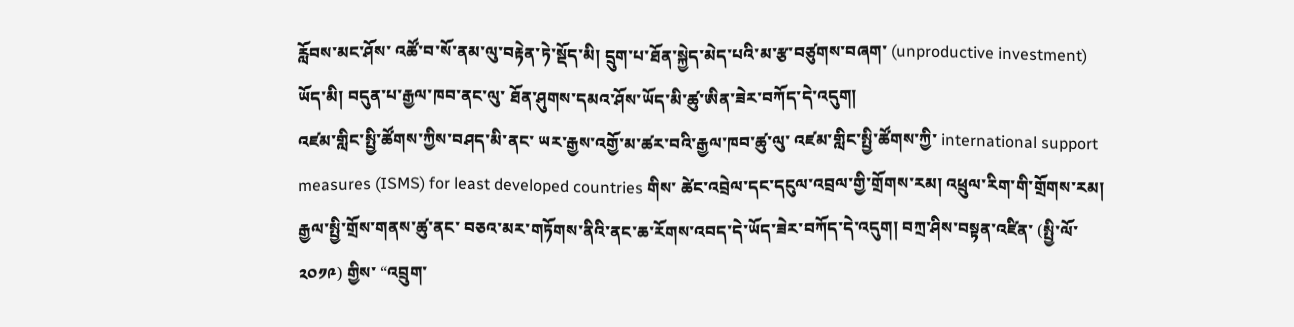རློབས་མང་ཤོས་ འཚོ་བ་སོ་ནམ་ལུ་བརྟེན་ཏེ་སྡོད་མི། དྲུག་པ་ཐོན་སྐྱེད་མེད་པའི་མ་རྩ་བཙུགས་བཞག་ (unproductive investment) ཡོད་མི། བདུན་པ་རྒྱལ་ཁབ་ནང་ལུ་ ཐོན་ཤུགས་དམའ་ཤོས་ཡོད་མི་ཚུ་ཨིན་ཟེར་བཀོད་དེ་འདུག།
འཛམ་གླིང་སྤྱི་ཚོགས་ཀྱིས་བཤད་མི་ནང་ ཡར་རྒྱས་འགྱོ་མ་ཚར་བའི་རྒྱལ་ཁབ་ཚུ་ལུ་ འཛམ་གླིང་སྤྱི་ཚོགས་ཀྱི་ international support measures (ISMS) for least developed countries གིས་ ཚེང་འབྲེལ་དང་དངུལ་འབྲལ་གྱི་གྲོགས་རམ། འཕྲུལ་རིག་གི་གྲོགས་རམ། རྒྱལ་སྤྱི་གྲོས་གནས་ཚུ་ནང་ བཅའ་མར་གཏོགས་ནིའི་ནང་ཆ་རོགས་འབད་དེ་ཡོད་ཟེར་བཀོད་དེ་འདུག། བཀྲ་ཤིས་བསྟན་འཛིན་ (སྤྱི་ལོ་ ༢༠༡༩) གྱིས་ “འབྲུག་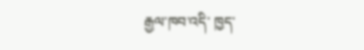རྒྱལ་ཁབ་འདི་ ཁྱད་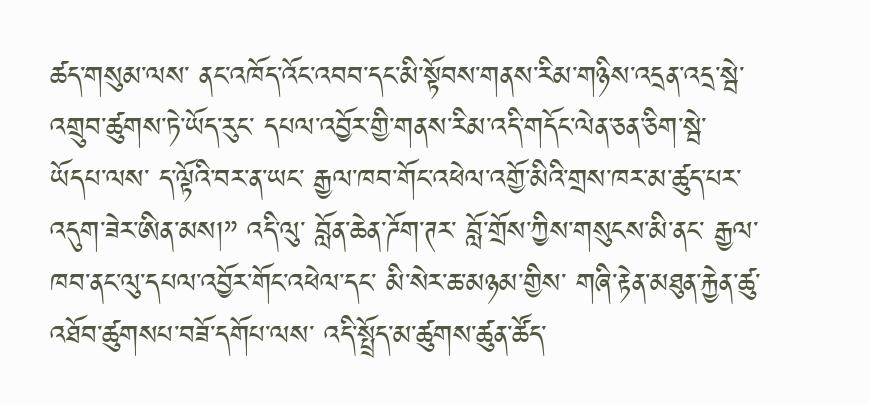ཚད་གསུམ་ལས་ ནང་འཁོད་འོང་འབབ་དང་མི་སྟོབས་གནས་རིམ་གཉིས་འདྲན་འདྲ་སྦེ་འགྲུབ་ཚུགས་ཏེ་ཡོད་རུང་ དཔལ་འབྱོར་གྱི་གནས་རིམ་འདི་གདོང་ལེན་ཅན་ཅིག་སྦེ་ཡོདཔ་ལས་ ད་ལྟོའི་བར་ན་ཡང་ རྒྱལ་ཁབ་གོང་འཕེལ་འགྱོ་མིའི་གྲས་ཁར་མ་ཚུད་པར་འདུག་ཟེར་ཨིན་མས།” འདི་ལུ་ བློན་ཆེན་ཌོག་ཊར་ བློ་གྲོས་ཀྱིས་གསུངས་མི་ནང་ རྒྱལ་ཁབ་ནང་ལུ་དཔལ་འབྱོར་གོང་འཕེལ་དང་ མི་སེར་ཆ་མཉམ་གྱིས་ གཞི་རྟེན་མཐུན་རྐྱེན་ཚུ་འཐོབ་ཚུགསཔ་བཟོ་དགོཔ་ལས་ འདི་སྤྲོད་མ་ཚུགས་ཚུན་ཚོད་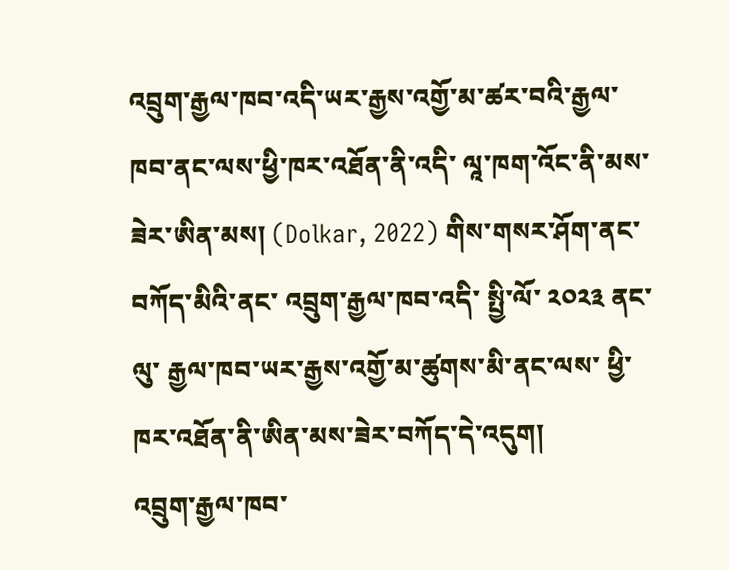འབྲུག་རྒྱལ་ཁབ་འདི་ཡར་རྒྱས་འགྱོ་མ་ཚར་བའི་རྒྱལ་ཁབ་ནང་ལས་ཕྱི་ཁར་འཐོན་ནི་འདི་ ལཱ་ཁག་འོང་ནི་མས་ཟེར་ཨིན་མས། (Dolkar, 2022) གིས་གསར་ཤོག་ནང་བཀོད་མིའི་ནང་ འབྲུག་རྒྱལ་ཁབ་འདི་ སྤྱི་ལོ་ ༢༠༢༣ ནང་ལུ་ རྒྱལ་ཁབ་ཡར་རྒྱས་འགྱོ་མ་ཚུགས་མི་ནང་ལས་ ཕྱི་ཁར་འཐོན་ནི་ཨིན་མས་ཟེར་བཀོད་དེ་འདུག།
འབྲུག་རྒྱལ་ཁབ་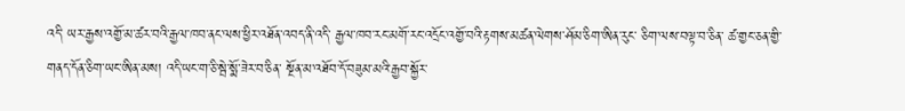འདི་ ཡར་རྒྱས་འགྱོ་མ་ཚར་བའི་རྒྱལ་ཁབ་ནང་ལས་ཕྱིར་འཐོན་འབད་ནི་འདི་ རྒྱལ་ཁབ་རང་མགོ་རང་འདྲོང་འགྱོ་བའི་རྟགས་མཚན་ལེགས་ཤོམ་ཅིག་ཨིན་རུང་ ཅིག་ལས་བལྟ་བ་ཅིན་ ཚ་གྱང་ཅན་གྱི་གནད་དོན་ཅིག་ཡང་ཨིན་མས། འདི་ཡང་ག་ཅི་སྦེ་སྨོ་ཟེར་བ་ཅིན་ སྔོན་མ་འཐོབ་དོ་བཟུམ་མའི་རྒྱབ་སྐྱོར་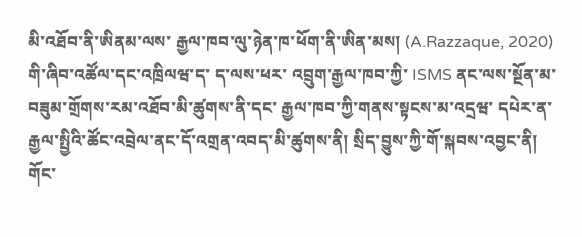མི་འཐོབ་ནི་ཨིནམ་ལས་ རྒྱལ་ཁབ་ལུ་ཉེན་ཁ་ཕོག་ནི་ཨིན་མས། (A.Razzaque, 2020) གི་ཞིབ་འཚོལ་དང་འཁྲིལཝ་ད་ ད་ལས་ཕར་ འབྲུག་རྒྱལ་ཁབ་ཀྱི་ ISMS ནང་ལས་སྔོན་མ་བཟུམ་གྲོགས་རམ་འཐོབ་མི་ཚུགས་ནི་དང་ རྒྱལ་ཁབ་ཀྱི་གནས་སྟངས་མ་འདྲཝ་ དཔེར་ན་ རྒྱལ་སྤྱིའི་ཚོང་འབྲེལ་ནང་དོ་འགྲན་འབད་མི་ཚུགས་ནི། སྲིད་བྱུས་ཀྱི་གོ་སྐབས་འབྱང་ནི། གོང་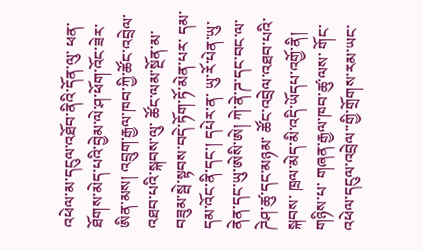འཕེལ་མ་དངུལ་འཐོབ་ནིའི་དོན་ལུ་ ཕན་ཐོགས་མེད་པའི་བྱེམ་ལེ་ཤ་ཕོག་འོང་ཟེར་ཨིན་མས། འབྲུག་རྒྱལ་ཁབ་ཀྱི་ཚོང་འབྲེལ་འཐབ་པའི་སྐབས་ལུ་ ཚོང་ལམ་སྔོན་མ་བཟུམ་སྦེ་སྟབས་བདེ་ཏོག་ཏོ་མེན་པར་ དམ་དམ་འོང་ནི་དང་། དཔེར་ན་ ཡུ་རོ་པེན་ཡུ་ནེན་དང་ཡུ་ཨེསི་ཨེ། ཀེ་ནེ་ཌ་དང་བང་ལ་ཌེཤ་ཚུ་དང་མཉམ་ ཚོང་འབྲེལ་འཐབ་པའི་སྐབས་ ཁྲལ་མེད་མི་འདི་ཡོདཔ་འགྱོ་ནི། གཉིས་པ་ གཞན་རྒྱལ་ཁབ་ཚུ་ལས་ གོང་འཕེལ་དངུལ་འབྲེལ་་གྱི་གྲོགས་རམ་ཡང་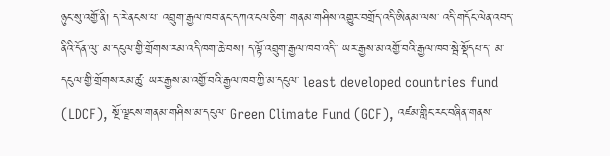ཉུང་སུ་འགྱོ་ནི། ད་རེ་ནངས་པ་ འབྲུག་རྒྱལ་ཁབ་ནང་དཀའ་ངལ་ཅིག་ གནམ་གཤིས་འགྱུར་བགྲོད་འདི་ཨིནམ་ལས་ འདི་གདོང་ལེན་འབད་ནིའི་དོན་ལུ་ མ་དངུལ་གྱི་གྲོགས་རམ་འདི་ཁག་ཆེ་བས། ད་ལྟོ་འབྲུག་རྒྱལ་ཁབ་འདི་་ ཡར་རྒྱས་མ་འགྱོ་བའི་རྒྱལ་ཁབ་སྦེ་སྡོདཔ་ད་ མ་དངུལ་གྱི་གྲོགས་རམ་ཚུ་ ཡར་རྒྱས་མ་འགྱོ་བའི་རྒྱལ་ཁབ་ཀྱི་མ་དངུལ་ least developed countries fund (LDCF), སྔོ་ལྗངས་གནམ་གཤིས་མ་དངུལ་ Green Climate Fund (GCF), འཛམ་གླིང་རང་བཞིན་གནས་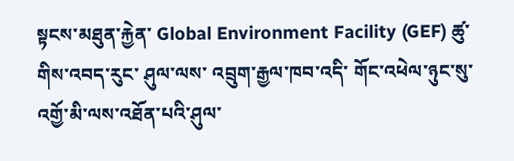སྟངས་མཐུན་རྐྱེན་ Global Environment Facility (GEF) ཚུ་གིས་འབད་རུང་ ཤུལ་ལས་ འབྲུག་རྒྱལ་ཁབ་འདི་ གོང་འཕེལ་ཉུང་སུ་འགྱོ་མི་ལས་འཐོན་པའི་ཤུལ་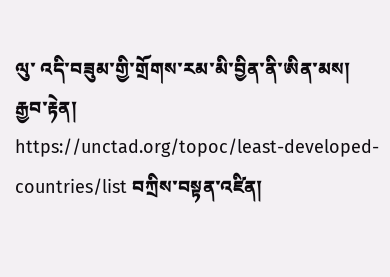ལུ་ འདི་བཟུམ་གྱི་གྲོགས་རམ་མི་བྱིན་ནི་ཨིན་མས།
རྒྱབ་རྟེན།
https://unctad.org/topoc/least-developed-countries/list བཀྲིས་བསྟན་འཛིན།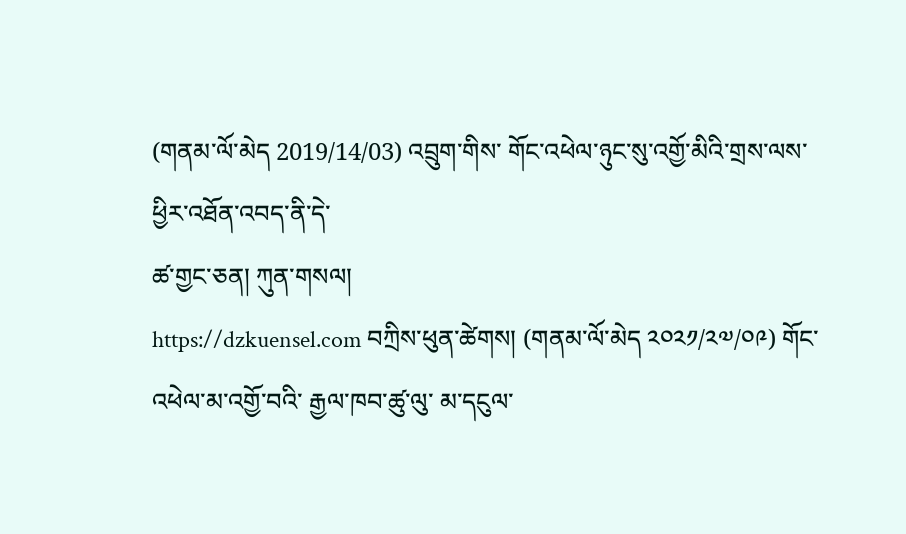(གནམ་ལོ་མེད 2019/14/03) འབྲུག་གིས་ གོང་འཕེལ་ཉུང་སུ་འགྱོ་མིའི་གྲས་ལས་ཕྱིར་འཐོན་འབད་ནི་དེ་
ཚ་གྱང་ཅན། ཀུན་གསལ།
https://dzkuensel.com བཀྲིས་ཕུན་ཚེགས། (གནམ་ལོ་མེད ༢༠༢༡/༢༧/༠༩) གོང་འཕེལ་མ་འགྱོ་བའི་ རྒྱལ་ཁབ་ཚུ་ལུ་ མ་དངུལ་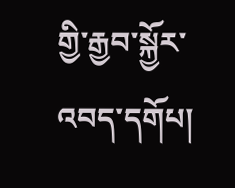གྱི་རྒྱབ་སྐྱོར་འབད་དགོཔ།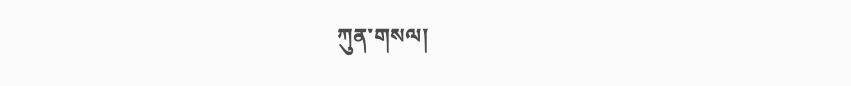ཀུན་གསལ།